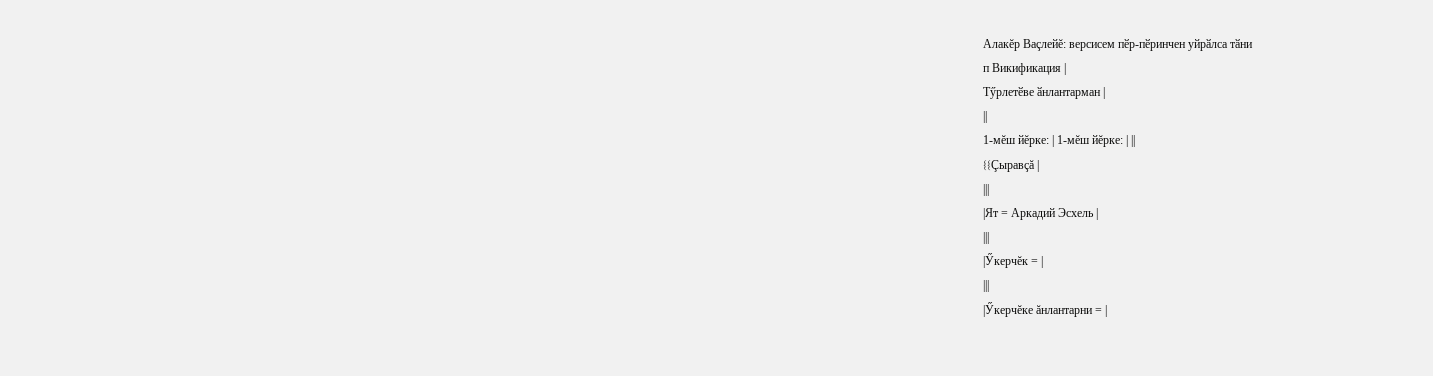Алакĕр Ваçлейĕ: версисем пӗр-пӗринчен уйрӑлса тӑни
п Викификация |
Тӳрлетӗве ӑнлантарман |
||
1-мĕш йĕрке: | 1-мĕш йĕрке: | ||
{{Çыравçă |
|||
|Ят = Аркадий Эсхель |
|||
|Ӳкерчĕк = |
|||
|Ӳкерчĕке ăнлантарни = |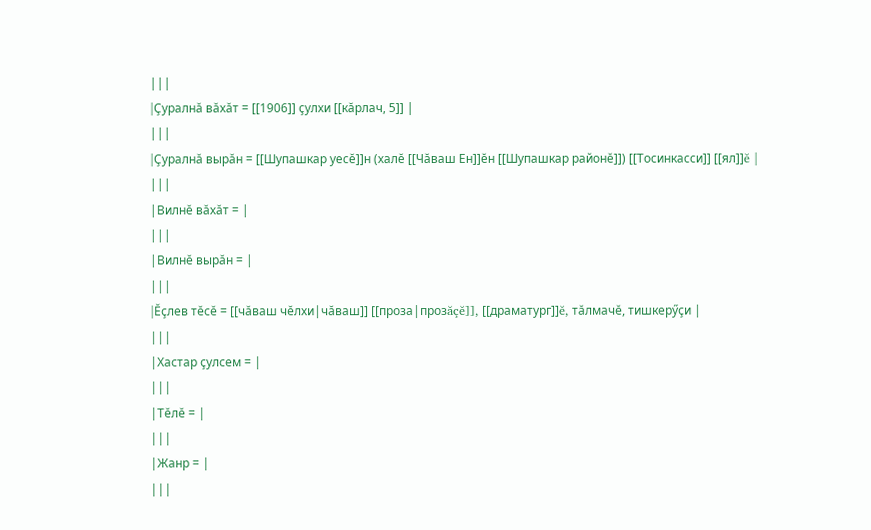|||
|Çуралнă вăхăт = [[1906]] çулхи [[кăрлач, 5]] |
|||
|Çуралнă вырăн = [[Шупашкар уесĕ]]н (халĕ [[Чăваш Ен]]ĕн [[Шупашкар районĕ]]) [[Тосинкасси]] [[ял]]ĕ |
|||
|Вилнĕ вăхăт = |
|||
|Вилнĕ вырăн = |
|||
|Ĕçлев тĕсĕ = [[чăваш чĕлхи|чăваш]] [[проза|прозăçĕ]], [[драматург]]ĕ, тăлмачĕ, тишкерӳçи |
|||
|Хастар çулсем = |
|||
|Тĕлĕ = |
|||
|Жанр = |
|||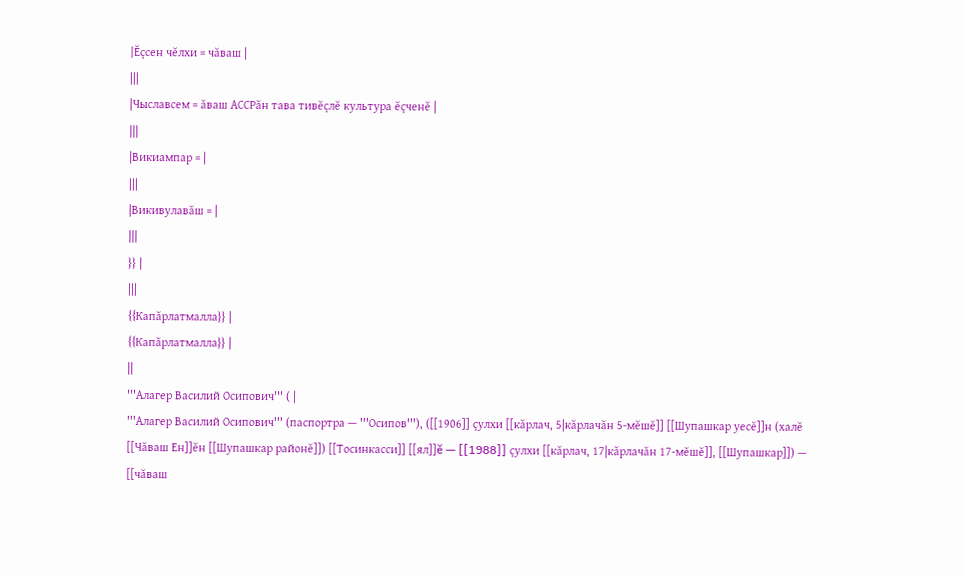|Ĕçсен чĕлхи = чăваш |
|||
|Чыславсем = ăваш АССРăн тава тивĕçлĕ культура ĕçченĕ |
|||
|Викиампар = |
|||
|Викивулавăш = |
|||
}} |
|||
{{Капăрлатмалла}} |
{{Капăрлатмалла}} |
||
'''Алагер Василий Осипович''' ( |
'''Алагер Василий Осипович''' (паспортра — '''Осипов'''), ([[1906]] çулхи [[кăрлач, 5|кăрлачăн 5-мĕшĕ]] [[Шупашкар уесĕ]]н (халĕ [[Чăваш Ен]]ĕн [[Шупашкар районĕ]]) [[Тосинкасси]] [[ял]]ĕ — [[1988]] çулхи [[кăрлач, 17|кăрлачăн 17-мĕшĕ]], [[Шупашкар]]) — [[чăваш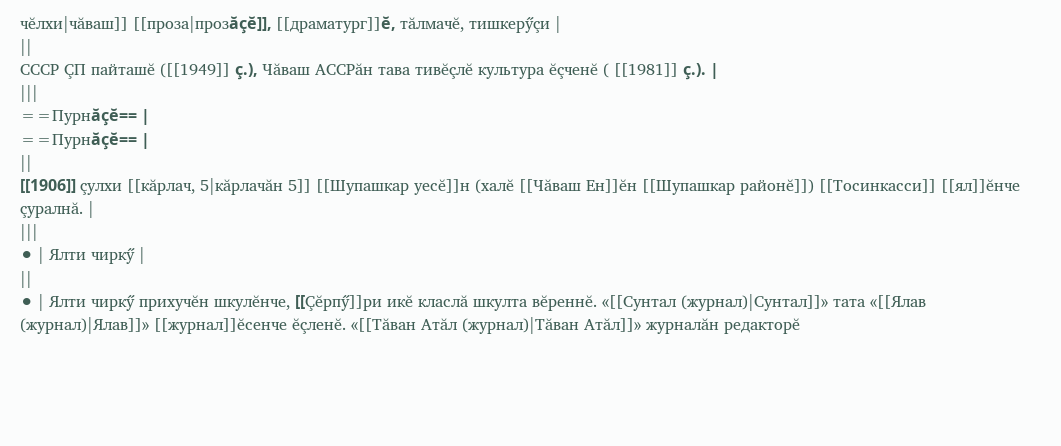чĕлхи|чăваш]] [[проза|прозăçĕ]], [[драматург]]ĕ, тăлмачĕ, тишкерӳçи |
||
СССР ÇП пайташĕ ([[1949]] ç.), Чăваш АССРăн тава тивĕçлĕ культура ĕçченĕ ( [[1981]] ç.). |
|||
==Пурнăçĕ== |
==Пурнăçĕ== |
||
[[1906]] çулхи [[кăрлач, 5|кăрлачăн 5]] [[Шупашкар уесĕ]]н (халĕ [[Чăваш Ен]]ĕн [[Шупашкар районĕ]]) [[Тосинкасси]] [[ял]]ĕнче çуралнă. |
|||
⚫ | Ялти чиркӳ |
||
⚫ | Ялти чиркӳ прихучĕн шкулĕнче, [[Çĕрпӳ]]ри икĕ класлă шкулта вĕреннĕ. «[[Сунтал (журнал)|Сунтал]]» тата «[[Ялав (журнал)|Ялав]]» [[журнал]]ĕсенче ĕçленĕ. «[[Тăван Атăл (журнал)|Тăван Атăл]]» журналăн редакторĕ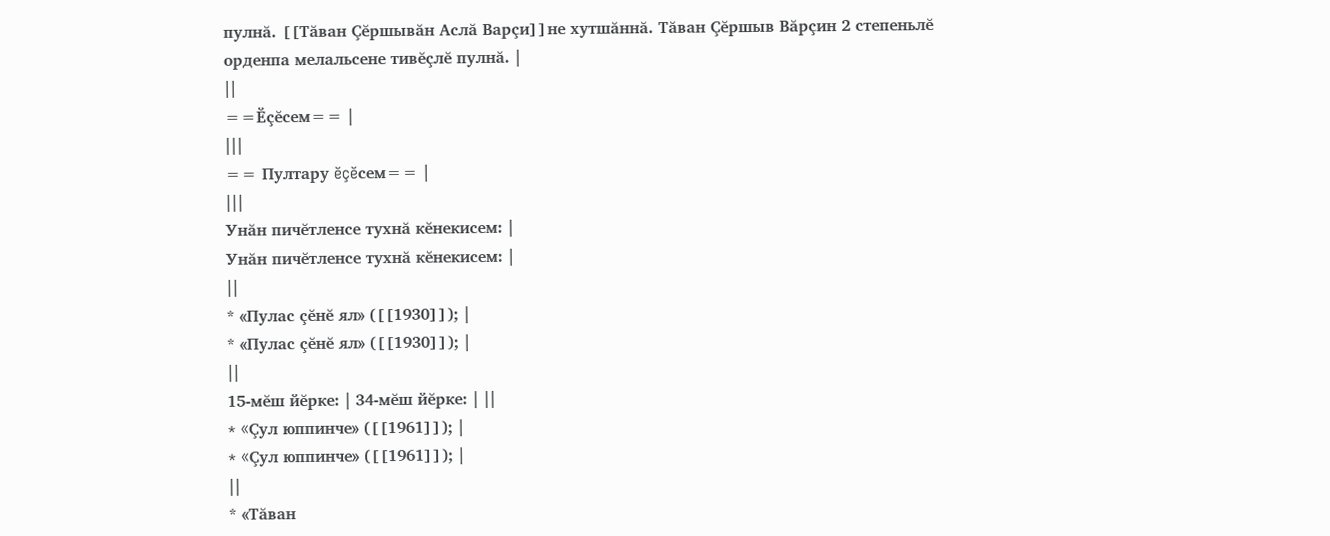пулнă. [[Тăван Çĕршывăн Аслă Варçи]]не хутшăннă. Тăван Çĕршыв Вăрçин 2 степеньлĕ орденпа мелальсене тивĕçлĕ пулнă. |
||
==Ӗçĕсем== |
|||
== Пултару ĕçĕсем== |
|||
Унăн пичĕтленсе тухнă кĕнекисем: |
Унăн пичĕтленсе тухнă кĕнекисем: |
||
* «Пулас çĕнĕ ял» ([[1930]]); |
* «Пулас çĕнĕ ял» ([[1930]]); |
||
15-мĕш йĕрке: | 34-мĕш йĕрке: | ||
* «Çул юппинче» ([[1961]]); |
* «Çул юппинче» ([[1961]]); |
||
* «Тăван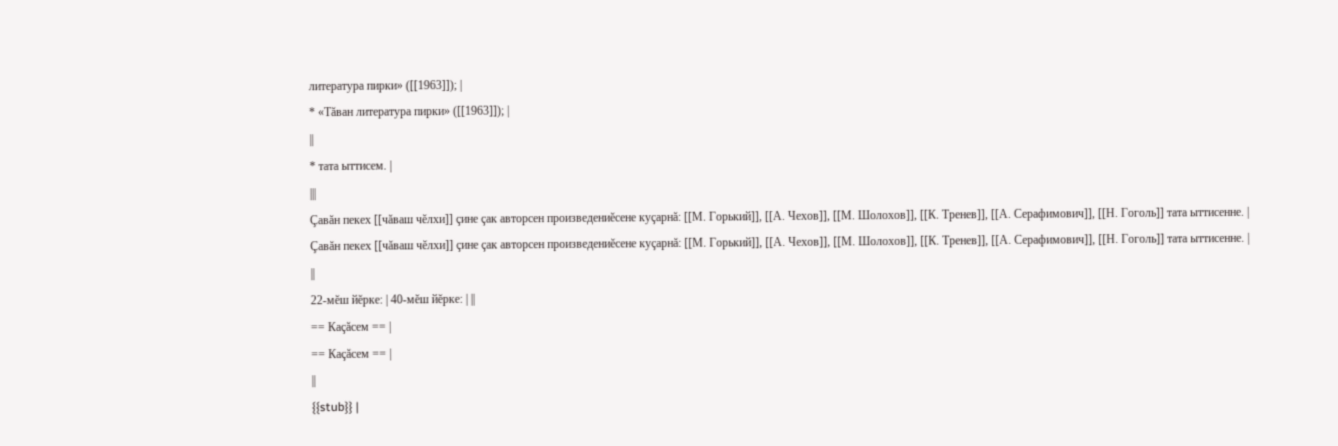литература пирки» ([[1963]]); |
* «Тăван литература пирки» ([[1963]]); |
||
* тата ыттисем. |
|||
Çавăн пекех [[чăваш чĕлхи]] çине çак авторсен произведениĕсене куçарнă: [[М. Горький]], [[А. Чехов]], [[М. Шолохов]], [[К. Тренев]], [[А. Серафимович]], [[Н. Гоголь]] тата ыттисенне. |
Çавăн пекех [[чăваш чĕлхи]] çине çак авторсен произведениĕсене куçарнă: [[М. Горький]], [[А. Чехов]], [[М. Шолохов]], [[К. Тренев]], [[А. Серафимович]], [[Н. Гоголь]] тата ыттисенне. |
||
22-мĕш йĕрке: | 40-мĕш йĕрке: | ||
== Каçăсем == |
== Каçăсем == |
||
{{stub}} |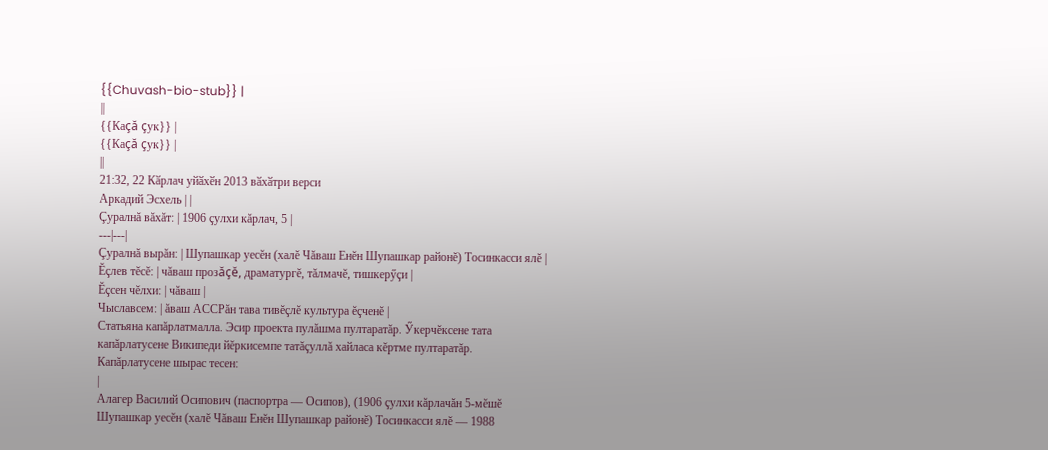{{Chuvash-bio-stub}} |
||
{{Каçă çук}} |
{{Каçă çук}} |
||
21:32, 22 Кӑрлач уйӑхӗн 2013 вӑхӑтри верси
Аркадий Эсхель | |
Çуралнă вăхăт: | 1906 çулхи кăрлач, 5 |
---|---|
Çуралнă вырăн: | Шупашкар уесĕн (халĕ Чăваш Енĕн Шупашкар районĕ) Тосинкасси ялĕ |
Ĕçлев тĕсĕ: | чăваш прозăçĕ, драматургĕ, тăлмачĕ, тишкерӳçи |
Ĕçсен чĕлхи: | чăваш |
Чыславсем: | ăваш АССРăн тава тивĕçлĕ культура ĕçченĕ |
Статьяна капăрлатмалла. Эсир проекта пулăшма пултаратăр. Ӳкерчĕксене тата капăрлатусене Википеди йĕркисемпе татăçуллă хайласа кĕртме пултаратăр.
Капăрлатусене шырас тесен:
|
Алагер Василий Осипович (паспортра — Осипов), (1906 çулхи кăрлачăн 5-мĕшĕ Шупашкар уесĕн (халĕ Чăваш Енĕн Шупашкар районĕ) Тосинкасси ялĕ — 1988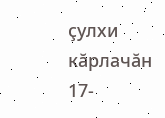çулхи кăрлачăн 17-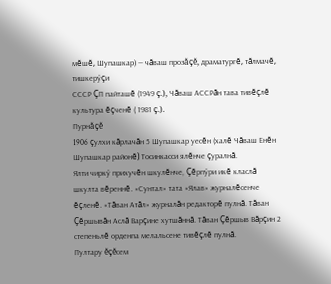мĕшĕ, Шупашкар) — чăваш прозăçĕ, драматургĕ, тăлмачĕ, тишкерӳçи
СССР ÇП пайташĕ (1949 ç.), Чăваш АССРăн тава тивĕçлĕ культура ĕçченĕ ( 1981 ç.).
Пурнăçĕ
1906 çулхи кăрлачăн 5 Шупашкар уесĕн (халĕ Чăваш Енĕн Шупашкар районĕ) Тосинкасси ялĕнче çуралнă.
Ялти чиркӳ прихучĕн шкулĕнче, Çĕрпӳри икĕ класлă шкулта вĕреннĕ. «Сунтал» тата «Ялав» журналĕсенче ĕçленĕ. «Тăван Атăл» журналăн редакторĕ пулнă. Тăван Çĕршывăн Аслă Варçине хутшăннă. Тăван Çĕршыв Вăрçин 2 степеньлĕ орденпа мелальсене тивĕçлĕ пулнă.
Пултару ĕçĕсем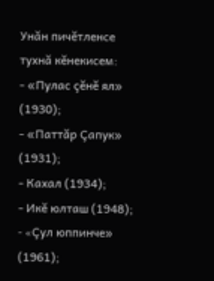Унăн пичĕтленсе тухнă кĕнекисем:
- «Пулас çĕнĕ ял» (1930);
- «Паттăр Çапук» (1931);
- Кахал (1934);
- Икĕ юлташ (1948);
- «Çул юппинче» (1961);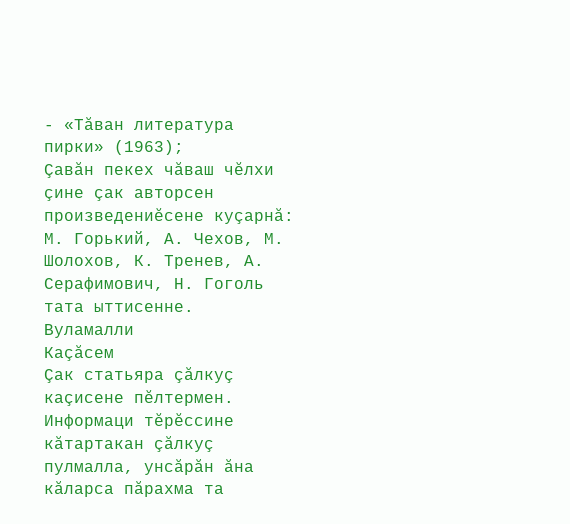- «Тăван литература пирки» (1963);
Çавăн пекех чăваш чĕлхи çине çак авторсен произведениĕсене куçарнă: М. Горький, А. Чехов, М. Шолохов, К. Тренев, А. Серафимович, Н. Гоголь тата ыттисенне.
Вуламалли
Каçăсем
Çак статьяра çăлкуç каçисене пĕлтермен. Информаци тĕрĕссине кăтартакан çăлкуç пулмалла, унсăрăн ăна кăларса пăрахма та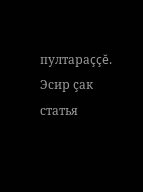пултараççĕ.
Эсир çак статья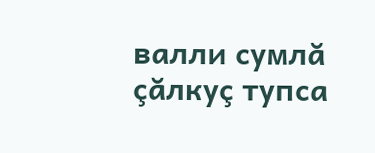валли сумлă çăлкуç тупса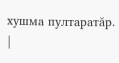хушма пултаратăр. |